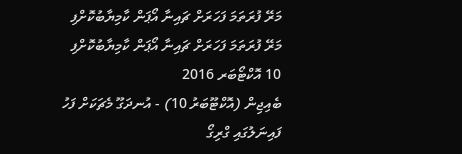މަރޭ ފުރަތަމަ ފަހަރަށް ޗައިނާ އޯޕަން ކާމިޔާބުކޮށްފި
މަރޭ ފުރަތަމަ ފަހަރަށް ޗައިނާ އޯޕަން ކާމިޔާބުކޮށްފި
10 އޮކްޓޯބަރ 2016
ބެއިޖިން (އޮކްޓޫބަރު 10) - އުނދަގޫ މެޗަކަށް ފަހު ފައިނަލުގައި ގްރިގޯ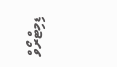ޑިމިޓްރޯވް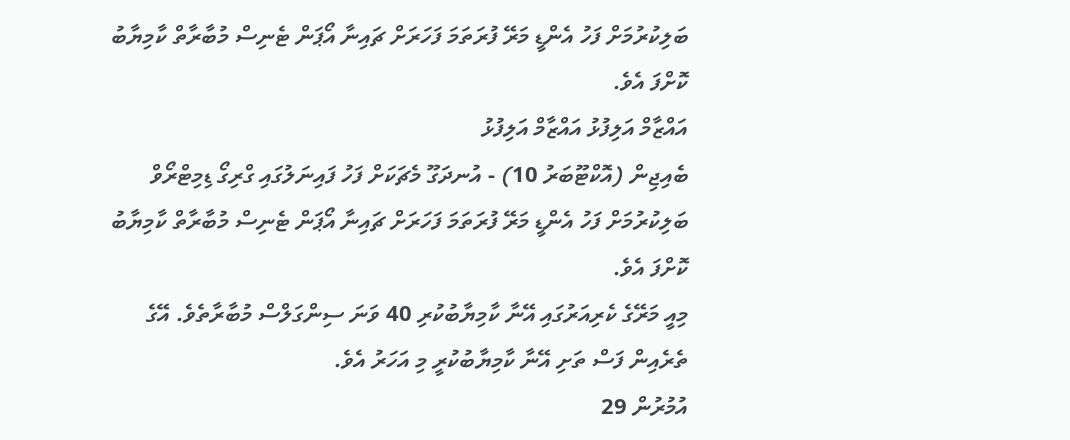ބަލިކުރުމަށް ފަހު އެންޑީ މަރޭ ފުރަތަމަ ފަހަރަށް ޗައިނާ އޯޕަން ޓެނިސް މުބާރާތް ކާމިޔާބު ކޮށްފަ އެވެ.
އައްޒާމް އަލިފުޅު އައްޒާމް އަލިފުޅު
ބެއިޖިން (އޮކްޓޫބަރު 10) - އުނދަގޫ މެޗަކަށް ފަހު ފައިނަލުގައި ގްރިގޯ ޑިމިޓްރޯވް ބަލިކުރުމަށް ފަހު އެންޑީ މަރޭ ފުރަތަމަ ފަހަރަށް ޗައިނާ އޯޕަން ޓެނިސް މުބާރާތް ކާމިޔާބު ކޮށްފަ އެވެ.
މިއީ މަރޭގެ ކެރިއަރުގައި އޭނާ ކާމިޔާބުކުރި 40 ވަނަ ސިންގަލްސް މުބާރާތެވެ. އޭގެ ތެރެއިން ފަސް ތަށި އޭނާ ކާމިޔާބުކުރީ މި އަހަރު އެވެ.
އުމުރުން 29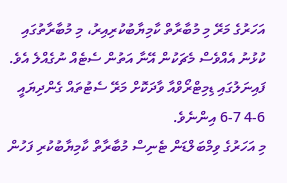އަހަރުގެ މަރޭ މި މުބާރާތް ކާމިޔާބުކުރިއިރު، މި މުބާރާތުގައި ކުޅުނު އެއްވެސް މެޗަކުން އޭނާ އަތުން ސެޓެއް ނުގެއްލެ އެވެ. ފައިނަލުގައި ޑިމިޓްރޯވްއާ ވާދަކޮށް މަރޭ ސެޓުތައް ގެންދިޔައީ 6-4 7-6 އިންނެވެ.
މި އަހަރުގެ ވިމްބަލްޑަން ޓެނިސް މުބާރާތް ކާމިޔާބުކުރި ފަހުން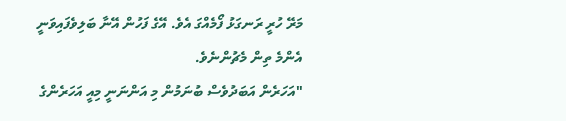މަރޭ ހުރީ ރަނގަޅު ފޯމެއްގަ އެވެ. އޭގެ ފަހުން އޭނާ ބަލިވެފައިވަނީ އެންމެ ތިން މެޗުންނެވެ.
"އަހަރެން އަބަދުވެސް ބުނަމުން މި އަންނަނީ މިއީ އަހަރެންގެ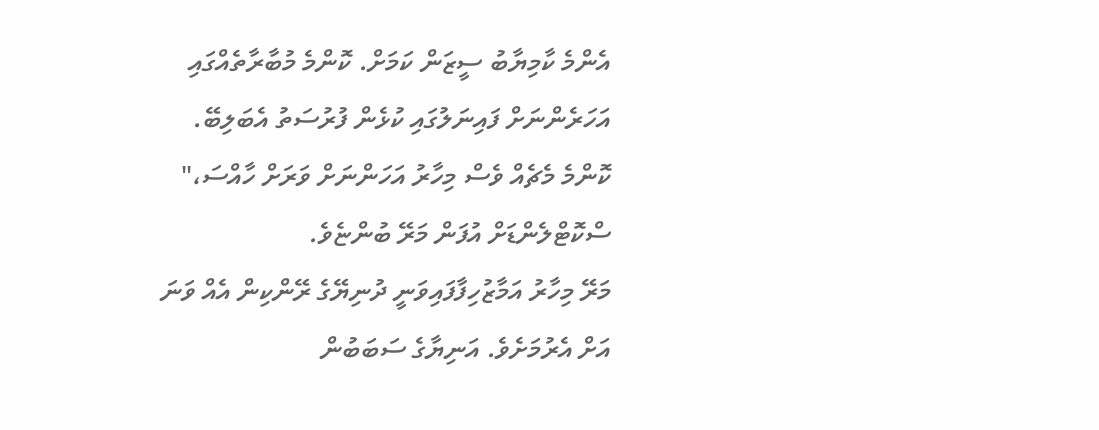އެންމެ ކާމިޔާބު ސީޒަން ކަމަށް. ކޮންމެ މުބާރާތެއްގައި އަހަރެންނަށް ފައިނަލުގައި ކުޅެން ފުރުސަތު އެބަލިބޭ. ކޮންމެ މެޗެއް ވެސް މިހާރު އަހަންނަށް ވަރަށް ހާއްސަ،" ސްކޮޓްލެންޑަށް އުފަން މަރޭ ބުންޏެވެ.
މަރޭ މިހާރު އަމާޒުހިފާފައިވަނީ ދުނިޔޭގެ ރޭންކިން އެއް ވަނަ އަށް އެރުމަށެވެ. އަނިޔާގެ ސަބަބުން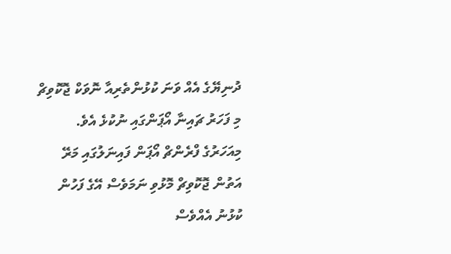ދުނިޔޭގެ އެއް ވަނަ ކުޅުންތެރިއާ ނޮވަކް ޖޮކޮވިޗް މި ފަހަރު ޗައިނާ އޯޕަންގައި ނުކުޅެ އެވެ.
މިއަހަރުގެ ފްރެންޗް އޯޕަން ފައިނަލުގައި މަރޭ އަތުން ޖޮކޮވިޗް މޮޅުވި ނަމަވެސް އޭގެ ފަހުން ކުޅުނު އެއްވެސް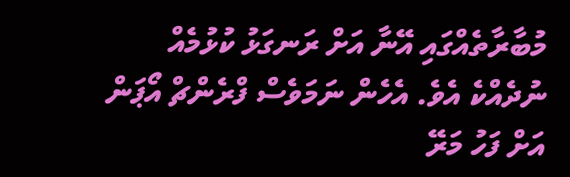މުބާރާތެއްގައި އޭނާ އަށް ރަނގަޅު ކުޅުމެއް ނުދެއްކެ އެވެ. އެހެން ނަމަވެސް ފްރެންޗް އޯޕަން އަށް ފަހު މަރޭ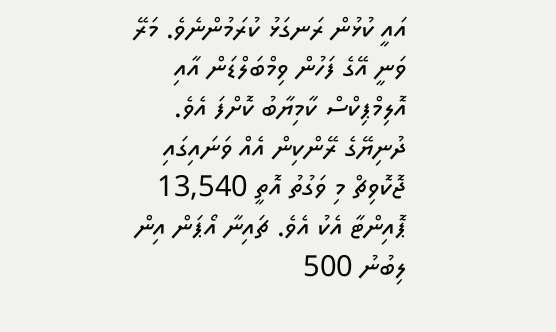އައީ ކުޅުން ރަނގަޅު ކުރަމުންނެވެ. މަރޭ ވަނީ އޭގެ ފަހުން ވިމްބަލްޑަން އާއި އޮލިމްޕިކްސް ކާމިޔާބު ކޮށްފަ އެވެ.
ދުނިޔޭގެ ރޭންކިން އެއް ވަނައިގައި ޖޮކޮވިޗް މި ވަގުތު އޮތީ 13,540 ޕޮއިންޓާ އެކު އެވެ. ޗައިނާ އޯޕަން އިން ލިބުނު 500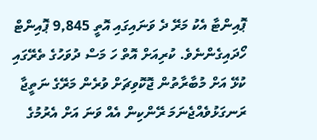ޕޮއިންޓާ އެކު މަރޭ ދެ ވަނައިގައި އޮތީ 9,845 ޕޮއިންޓް ހޯދައިގެންނެވެ. ކުރިއަށް އޮތް ހަ މަސް ދުވަހުގެ ތެރޭގައި ކުޅޭ އަށް މުބާރާތުން ޖޮކޮވިޗަށް ވުރެން މަރޭގެ ނަތީޖާ ރަނގަޅުވެއްޖެނަމަ ރޭންކިން އެއް ވަނަ އަށް އެރުމުގެ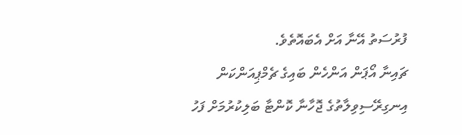ފުރުސަތު އޭނާ އަށް އެބައޮތެވެ.
ޗައިނާ އޯޕަން އަންހެން ބައިގެ ޗެމްޕިއަންކަން އިނގިރޭސިވިލާތުގެ ޖޮހާނާ ކޮންޓާ ބަލިކުރުމަށް ފަހު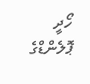ހޯދީ ޕޮލެންޑްގެ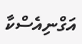އަގްނިއެސްކާ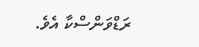ރަޑްވަންސްކާ އެވެ.